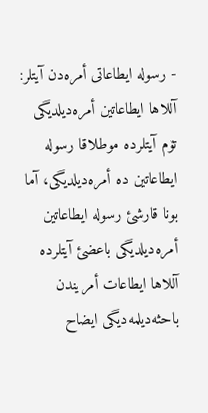- رسولە ایطاعاتی أمرەدن آیتلر:
آللاها ایطاعاتین أمرەدیلدیگی تۆم آیتلردە موطلاقا رسولە ایطاعاتین دە أمرەدیلدیگی، آما بونا قارشئ رسولە ایطاعاتین أمرەدیلدیگی باعضئ آیتلردە آللاها ایطاعات أمریندن باحثەدیلمەدیگی ایضاح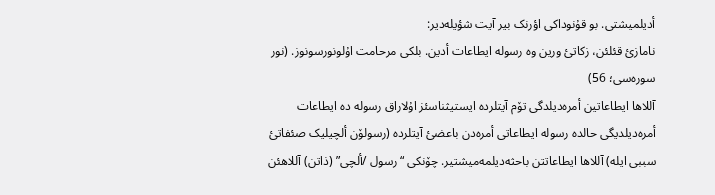أدیلمیشتی. بو قۇنوداکی اؤرنک بیر آیت شؤیلەدیر:
نامازئ قئلئن، زکاتئ ورین وە رسولە ایطاعات أدین. بلکی مرحامت اۇلونورسونوز. (نور سورەسی؛ 56)
آللاها ایطاعاتین أمرەدیلدگی تۆم آیتلردە ایستیثناسئز اۇلاراق رسولە دە ایطاعات أمرەدیلدیگی حالدە رسولە ایطاعاتی أمرەدن باعضئ آیتلردە (رسولۆن ألچیلیک صئفاتئ سببی ایلە) آللاها ایطاعاتتن باحثەدیلمەمیشتیر. چۆنکی “رسول /ألچی” (ذاتن) آللاهئن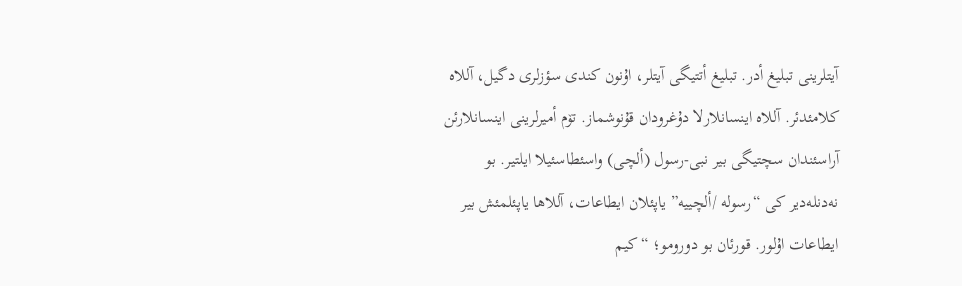آیتلرینی تبلیغ أدر. تبلیغ أتتیگی آیتلر، اۇنون کندی سؤزلری دگیل، آللاە کلامئدئر. آللاە اینسانلارلا دۇغرودان قۇنوشماز. تۆم أمیرلرینی اینسانلارئن آراسئندان سچتیگی بیر نبی-رسول (ألچی) واسئطاسئیلا ایلتیر. بو نەدنلەدیر کی “رسولە /ألچییە” یاپئلان ایطاعات، آللاها یاپئلمئش بیر ایطاعات اۇلور. قورئان بو دورومو؛ “کیم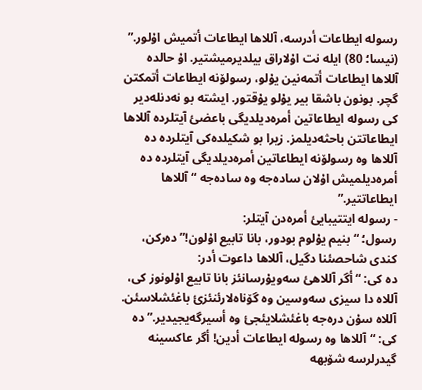رسولە ایطاعات أدرسە، آللاها ایطاعات أتمیش اۇلور.” (نیسا؛ 80) ایلە نت اۇلاراق بیلدیرمیشتیر. اۇ حالدە آللاها ایطاعات أتمەنین یۇلو، رسولۆنە ایطاعات أتمکتن گچر. بونون باشقا بیر یۇلو یۇقتور. ایشتە بو نەدنلەدیر کی رسولە ایطاعاتین أمرەدیلدیگی باعضئ آیتلردە آللاها ایطاعاتتن باحثەدیلمز. زیرا بو شکیلدەکی آیتلردە دە آللاها وە رسولۆنە ایطاعاتین أمرەدیلدیگی آیتلردە دە أمرەدیلمیش اۇلان سادەجە وە سادەجە “آللاها ایطاعاتتیر.”
- رسولە ایتتیبایئ أمرەدن آیتلر:
رسول؛ “بنیم یۇلوم بودور، بانا تابیع اۇلون!” دەرکن، کندی شاحصئنا دگیل، آللاها داعوت أدر:
دە کی: “أگر آللاهئ سەویۇرسانئز بانا تابیع اۇلونوز کی، آللاە دا سیزی سەوسین وە گۆناەلارئنئزئ باغئشلاسئن. آللاە سۇن درەجە باغئشلایئجئ وە أسیرگەیجیدیر.” دە کی: “آللاها وە رسولە ایطاعات أدین! أگر عاکسینە گیدرلرسە شۆبهە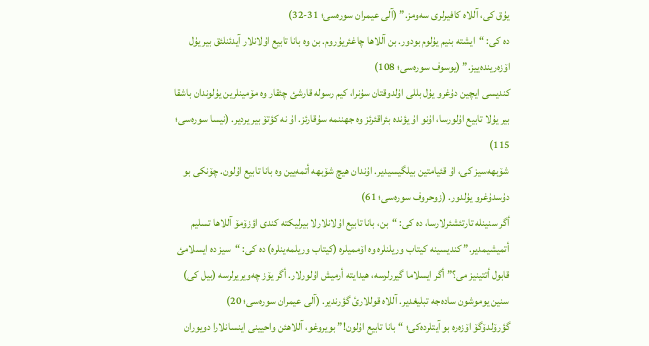یۇق کی، آللاە کافیرلری سەومز.” (آلی عیمران سورەسی؛ 31-32)
دە کی: “ایشتە بنیم یۇلوم بودور. بن آللاها چاغئریۇروم. بن وە بانا تابیع اۇلانلار آیدئنلئق بیر یۇل اۆزەریندەییز.” (یوسوف سورەسی؛ 108)
کندیسی ایچین دۇغرو یۇل بللی اۇلدوقتان سۇنرا، کیم رسولە قارشئ چئقار وە مۆمینلرین یۇلوندان باشقا بیر یۇلا تابیع اۇلورسا، اۇنو اۇ یؤندە بئراقئرئز وە جهننمە سۇقارئز. اۇ نە کؤتۆ بیر یردیر. (نیسا سورەسی؛ 115)
شۆبهەسیز کی، اۇ قئیامتین بیلگیسیدیر. اۇندان هیچ شۆبهە أتمەیین وە بانا تابیع اۇلون. چۆنکی بو دۇسدۇغرو یۇلدور. (زوحروف سورەسی؛ 61)
أگر سنینلە تارتئشئرلارسا، دە کی: “بن، بانا تابیع اۇلانلارلا بیرلیکتە کندی اؤزۆمۆ آللاها تسلیم أتمیشیمدیر.” کندیسینە کیتاب وریلنلرە وە اۆممیلرە (کیتاب وریلمەینلرە) دە کی: “سیز دە ایسلامئ قابول أتتینیز می؟” أگر ایسلاما گیررلرسە، هیدایتە أرمیش اۇلورلار. أگر یۆز چەویریرلرسە (بیل کی) سنین یوموشون سادەجە تبلیغدیر. آللاە قوللارئ گؤرندیر. (آلی عیمران سورەسی؛ 20)
گؤرۆلدۆگۆ اۆزەرە بو آیتلردەکی؛ “بانا تابیع اۇلون!” بویروغو، آللاهئن واحیینی اینسانلارا دویوران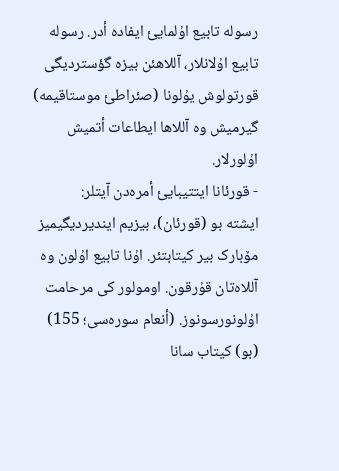رسولە تابیع اۇلمایئ ایفادە أدر. رسولە تابیع اۇلانلار، آللاهئن بیزە گؤستردیگی قورتولوش یۇلونا (صئراطئ موستاقیمە) گیرمیش وە آللاها ایطاعات أتمیش اۇلورلار.
- قورئانا ایتتیبایئ أمرەدن آیتلر:
ایشتە بو (قورئان)، بیزیم ایندیردیگیمیز مۆبارک بیر کیتابتئر. اۇنا تابیع اۇلون وە آللاەتان قۇرقون. اومولور کی مرحامت اۇلونورسونوز. (أنعام سورەسی؛ 155)
(بو) کیتاب سانا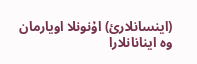(اینسانلارئ) اۇنونلا اویارمان وە اینانانلارا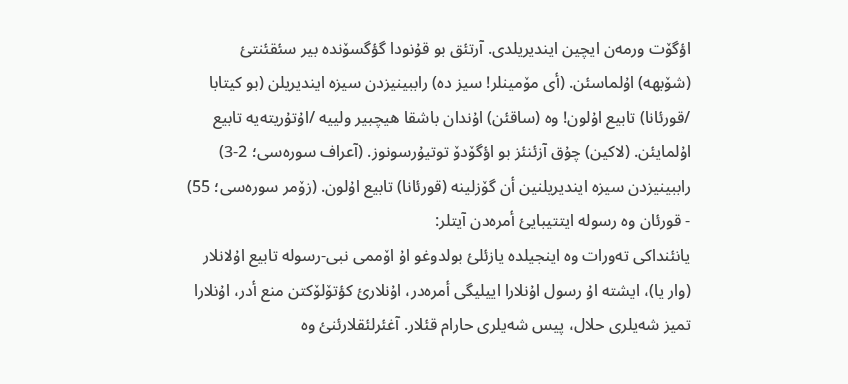اؤگۆت ورمەن ایچین ایندیریلدی. آرتئق بو قۇنودا گؤگسۆندە بیر سئقئنتئ (شۆبهە) اۇلماسئن. (أی مۆمینلر! سیز دە) راببینیزدن سیزە ایندیریلن (بو کیتابا /قورئانا) تابیع اۇلون! وە (ساقئن) اۇندان باشقا هیچبیر ولییە /اۇتۇریتەیە تابیع اۇلمایئن. (لاکین) چۇق آزئنئز بو اؤگۆدۆ توتیۇرسونوز. (آعراف سورەسی؛ 2-3)
راببینیزدن سیزە ایندیریلنین أن گۆزلینە (قورئانا) تابیع اۇلون. (زۆمر سورەسی؛ 55)
- قورئان وە رسولە ایتتیبایئ أمرەدن آیتلر:
یانئنداکی تەورات وە اینجیلدە یازئلئ بولدوغو اۇ اۆممی نبی-رسولە تابیع اۇلانلار (وار یا)، ایشتە اۇ رسول اۇنلارا اییلیگی أمرەدر، اۇنلارئ کؤتۆلۆکتن منع أدر، اۇنلارا تمیز شەیلری حلال، پیس شەیلری حارام قئلار. آغئرلئقلارئنئ وە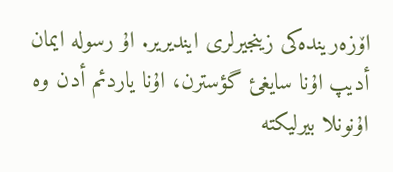اۆزەریندەکی زینجیرلری ایندیریر. اۇ رسولە ایمان أدیپ اۇنا سایغئ گؤسترن، اۇنا یاردئم أدن وە اۇنونلا بیرلیکتە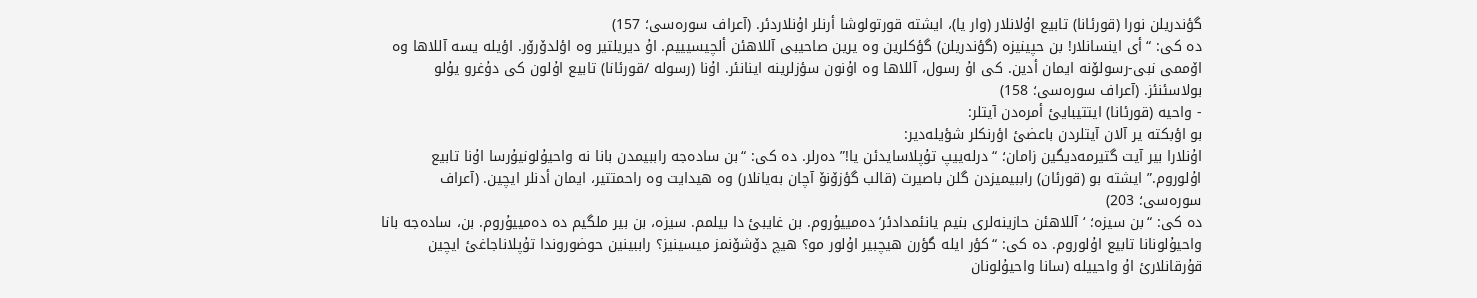گؤندریلن نورا (قورئانا) تابیع اۇلانلار (وار یا)، ایشتە قورتولوشا أرنلر اۇنلاردئر. (آعراف سورەسی؛ 157)
دە کی: “أی اینسانلار! بن حپینیزە (گؤندریلن) گؤکلرین وە یرین صاحیبی آللاهئن ألچیسیییم. اۇ دیریلتیر وە اؤلدۆرۆر. اؤیلە یسە آللاها وە اۆممی نبی-رسولۆنە ایمان أدین. کی اۇ رسول، آللاها وە اۇنون سؤزلرینە اینانئر. اۇنا (رسولە /قورئانا) تابیع اۇلون کی دۇغرو یۇلو بولاسئنئز. (آعراف سورەسی؛ 158)
- واحیە (قورئانا) ایتتیبایئ أمرەدن آیتلر:
بو اؤبکتە یر آلان آیتلردن باعضئ اؤرنکلر شؤیلەدیر:
اۇنلارا بیر آیت گتیرمەدیگین زامان؛ “درلەییپ تۇپلاسایدئن یا!” دەرلر. دە کی: “بن سادەجە راببیمدن بانا نە واحیۇلونیۇرسا اۇنا تابیع اۇلوروم.” ایشتە بو (قورئان) راببیمیزدن گلن باصیرت (قالب گؤزۆنۆ آچان بەیانلار) وە هیدایت وە راحمتتیر، ایمان أدنلر ایچین. (آعراف سورەسی؛ 203)
دە کی: “بن سیزە؛ ‘آللاهئن حازینەلری بنیم یانئمدادئر’ دەمییۇروم. بن غایبئ دا بیلمم. سیزە، بن بیر ملگیم دە دەمییۇروم. بن، سادەجە بانا واحیۇلونانا تابیع اۇلوروم. دە کی: “کؤر ایلە گؤرن هیچبیر اۇلور مو؟ هیچ دۆشۆنمز میسینیز؟ راببینین حوضوروندا تۇپلاناجاغئ ایچین قۇرقانلارئ اۇ واحییلە (سانا واحیۇلونان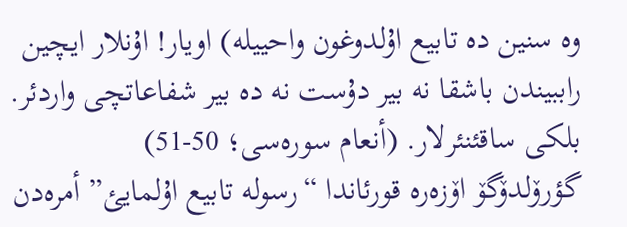وە سنین دە تابیع اۇلدوغون واحییلە) اویار! اۇنلار ایچین راببیندن باشقا نە بیر دۇست نە دە بیر شفاعاتچی واردئر. بلکی ساقئنئرلار. (أنعام سورەسی؛ 50-51)
گؤرۆلدۆگۆ اۆزەرە قورئاندا “رسولە تابیع اۇلمایئ” أمرەدن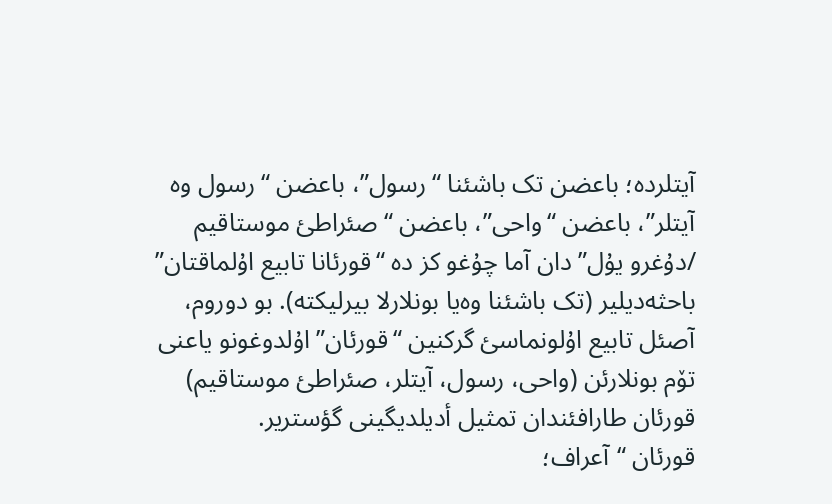آیتلردە؛ باعضن تک باشئنا “رسول”، باعضن “رسول وە آیتلر”، باعضن “واحی”، باعضن “صئراطئ موستاقیم /دۇغرو یۇل”دان آما چۇغو کز دە “قورئانا تابیع اۇلماقتان” باحثەدیلیر (تک باشئنا وەیا بونلارلا بیرلیکتە). بو دوروم، آصئل تابیع اۇلونماسئ گرکنین “قورئان” اۇلدوغونو یاعنی تۆم بونلارئن (واحی، رسول، آیتلر، صئراطئ موستاقیم) قورئان طارافئندان تمثیل أدیلدیگینی گؤستریر.
قورئان “آعراف؛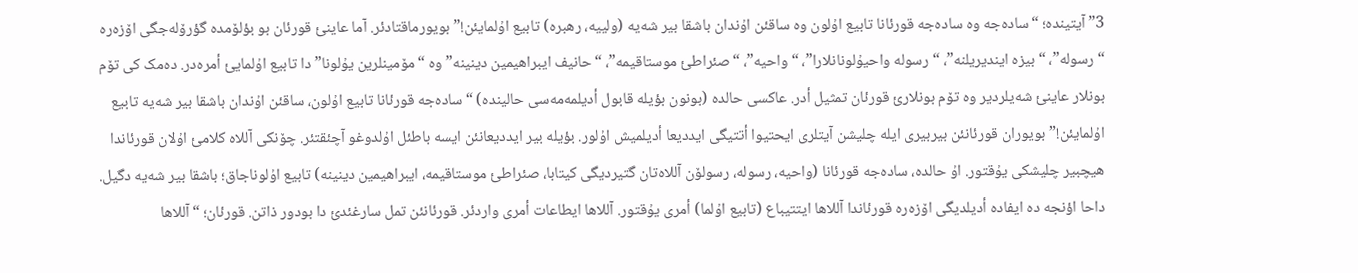3” آیتیندە؛ “سادەجە وە سادەجە قورئانا تابیع اۇلون وە ساقئن اۇندان باشقا بیر شەیە (ولییە، رهبرە) تابیع اۇلمایئن!” بویورماقتادئر. آما عاینئ قورئان بو بؤلۆمدە گؤرۆلەجگی اۆزەرە “رسولە”، “بیزە ایندیریلنە”، “رسولە واحیۇلونانلارا”، “واحیە”، “صئراطئ موستاقیمە”، “حانیف ایبراهیمین دینینە” وە “مۆمینلرین یۇلونا” دا تابیع اۇلمایئ أمرەدر. دەمک کی تۆم بونلار عاینئ شەیلردیر وە تۆم بونلارئ قورئان تمثیل أدر. عاکسی حالدە (بونون بؤیلە قابول أدیلمەمەسی حالیندە) “سادەجە قورئانا تابیع اۇلون، ساقئن اۇندان باشقا بیر شەیە تابیع اۇلمایئن!” بویوران قورئانئن بیربیری ایلە چلیشن آیتلری ایحتیوا أتتیگی ایددیعا أدیلمیش اۇلور. بؤیلە بیر ایددیعانئن ایسە باطئل اۇلدوغو آچئقتئر. چۆنکی آللاە کلامئ اۇلان قورئاندا هیچبیر چلیشکی یۇقتور. اۇ حالدە، سادەجە قورئانا (واحیە، رسولە، رسولۆن آللاەتان گتیردیگی کیتابا، صئراطئ موستاقیمە، ایبراهیمین دینینە) تابیع اۇلوناجاق؛ باشقا بیر شەیە دگیل.
داحا اؤنجە دە ایفادە أدیلدیگی اۆزەرە قورئاندا آللاها ایتتیباع (تابیع اۇلما) أمری یۇقتور. آللاها ایطاعات أمری واردئر. قورئانئن تمل سارغئدئ دا بودور ذاتن. قورئان؛ “آللاها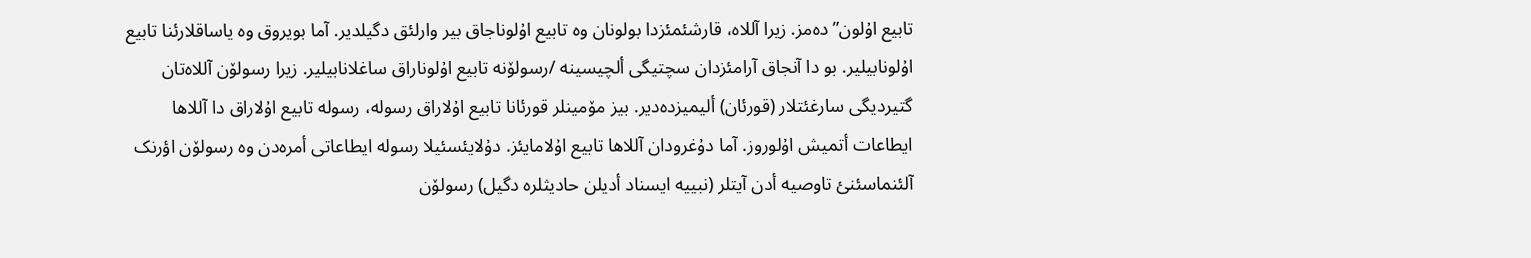تابیع اۇلون” دەمز. زیرا آللاە، قارشئمئزدا بولونان وە تابیع اۇلوناجاق بیر وارلئق دگیلدیر. آما بویروق وە یاساقلارئنا تابیع اۇلونابیلیر. بو دا آنجاق آرامئزدان سچتیگی ألچیسینە /رسولۆنە تابیع اۇلوناراق ساغلانابیلیر. زیرا رسولۆن آللاەتان گتیردیگی سارغئتلار (قورئان) ألیمیزدەدیر. بیز مۆمینلر قورئانا تابیع اۇلاراق رسولە، رسولە تابیع اۇلاراق دا آللاها ایطاعات أتمیش اۇلوروز. آما دۇغرودان آللاها تابیع اۇلامایئز. دۇلایئسئیلا رسولە ایطاعاتی أمرەدن وە رسولۆن اؤرنک آلئنماسئنئ تاوصیە أدن آیتلر (نبییە ایسناد أدیلن حادیثلرە دگیل) رسولۆن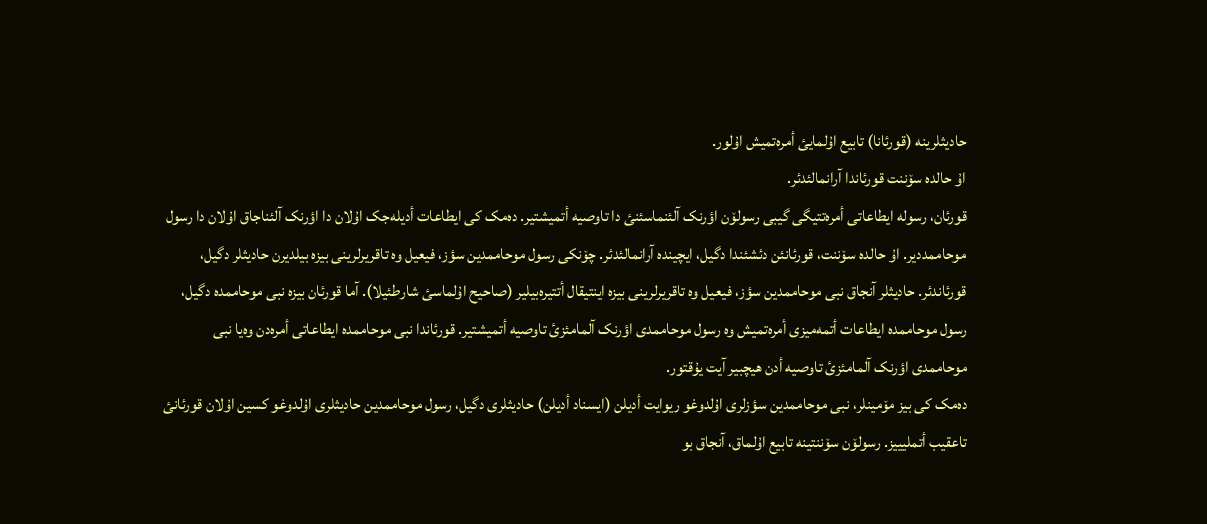حادیثلرینە (قورئانا) تابیع اۇلمایئ أمرەتمیش اۇلور.
اۇ حالدە سۆننت قورئاندا آرانمالئدئر.
قورئان، رسولە ایطاعاتی أمرەتتیگی گیبی رسولۆن اؤرنک آلئنماسئنئ دا تاوصیە أتمیشتیر. دەمک کی ایطاعات أدیلەجک اۇلان دا اؤرنک آلئناجاق اۇلان دا رسول موحاممددیر. اۇ حالدە سۆننت، قورئانئن دئشئندا دگیل، ایچیندە آرانمالئدئر. چۆنکی رسول موحاممدین سؤز، فیعیل وە تاقریرلرینی بیزە بیلدیرن حادیثلر دگیل، قورئاندئر. حادیثلر آنجاق نبی موحاممدین سؤز، فیعیل وە تاقریرلرینی بیزە اینتیقال أتتیرەبیلیر (صاحیح اۇلماسئ شارطئیلا). آما قورئان بیزە نبی موحاممدە دگیل، رسول موحاممدە ایطاعات أتمەمیزی أمرەتمیش وە رسول موحاممدی اؤرنک آلمامئزئ تاوصیە أتمیشتیر. قورئاندا نبی موحاممدە ایطاعاتی أمرەدن وەیا نبی موحاممدی اؤرنک آلمامئزئ تاوصیە أدن هیچبیر آیت یۇقتور.
دەمک کی بیز مۆمینلر، نبی موحاممدین سؤزلری اۇلدوغو ریوایت أدیلن (ایسناد أدیلن) حادیثلری دگیل، رسول موحاممدین حادیثلری اۇلدوغو کسین اۇلان قورئانئ تاعقیب أتملیییز. رسولۆن سۆننتینە تابیع اۇلماق، آنجاق بو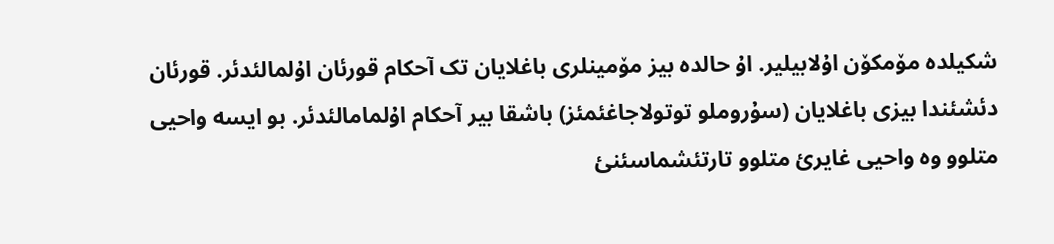شکیلدە مۆمکۆن اۇلابیلیر. اۇ حالدە بیز مۆمینلری باغلایان تک آحکام قورئان اۇلمالئدئر. قورئان دئشئندا بیزی باغلایان (سۇروملو توتولاجاغئمئز) باشقا بیر آحکام اۇلمامالئدئر. بو ایسە واحیی متلوو وە واحیی غایرئ متلوو تارتئشماسئنئ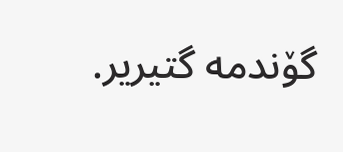گۆندمە گتیریر.